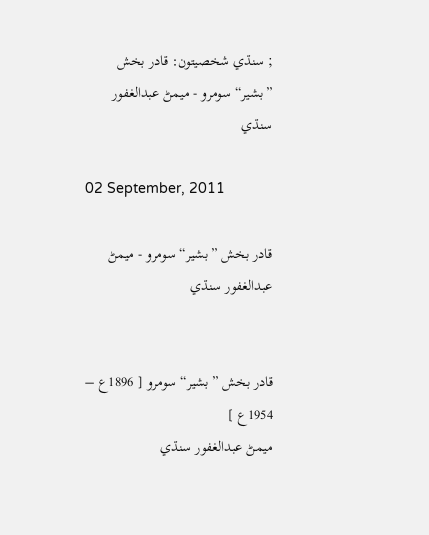; سنڌي شخصيتون: قادر بخش ”بشير“ سومرو - ميمڻ عبدالغفور سنڌي

02 September, 2011

قادر بخش ”بشير“ سومرو - ميمڻ عبدالغفور سنڌي


قادر بخش ”بشير“ سومرو [ 1896ع – 1954ع ]
ميمڻ عبدالغفور سنڌي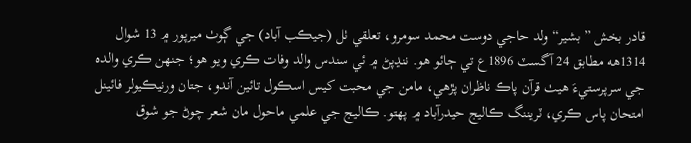قادر بخش ”بشير“ ولد حاجي دوست محمد سومرو، تعلقي ٺل (جيڪب آباد) جي ڳوٺ ميرپور ۾ 13 شوال 1314هه مطابق 24 آگسٽ 1896ع تي ڄائو هو. ننڍپڻ ۾ ئي سندس والد وفات ڪري ويو هو؛ جنهن ڪري والده جي سرپرستيءَ هيٺ قرآن پاڪ ناظران پڙهي، مامن جي محبت کيس اسڪول تائين آندو، جتان ورنيڪيولر فائينل امتحان پاس ڪري، ٽريننگ ڪاليج حيدرآباد ۾ پهتو. ڪاليج جي علمي ماحول مان شعر چوڻ جو شوق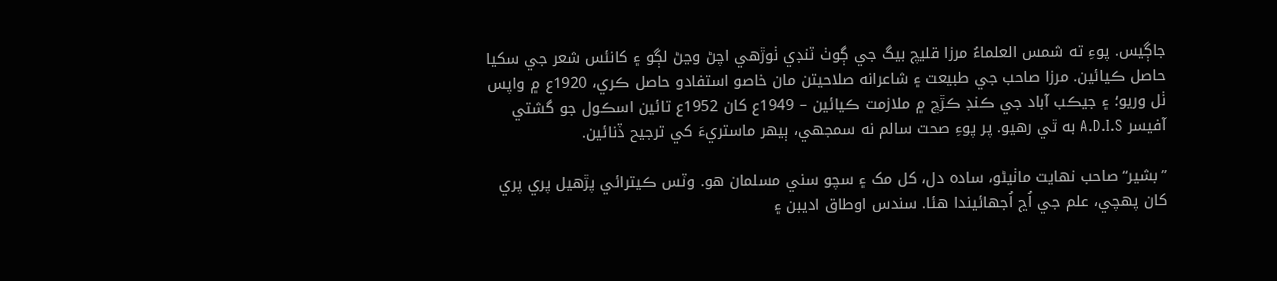جاڳيس. پوءِ ته شمس العلماءُ مرزا قليچ بيگ جي ڳوٺ ٽنڊي ٺوڙهي اچڻ وڃڻ لڳو ۽ کانئس شعر جي سکيا حاصل ڪيائين. مرزا صاحب جي طبيعت ۽ شاعرانه صلاحيتن مان خاصو استفادو حاصل ڪري، 1920ع ۾ واپس ٺل وريو؛ ۽ جيڪب آباد جي ڪنڊ ڪڙڇ ۾ ملازمت ڪيائين – 1949ع کان 1952ع تائين اسڪول جو گشتي آفيسر A.D.I.S به ٿي رهيو. پر پوءِ صحت سالم نه سمجهي، ٻيهر ماستريءَ کي ترجيح ڏنائين.

”بشير“ صاحب نهايت ماٺيڻو، ساده دل، کل مک ۽ سچو سني مسلمان هو. وٽس ڪيترائي پڙهيل پري پري کان پهچي، علم جي اُڃ اُجهائيندا هئا. سندس اوطاق اديبن ۽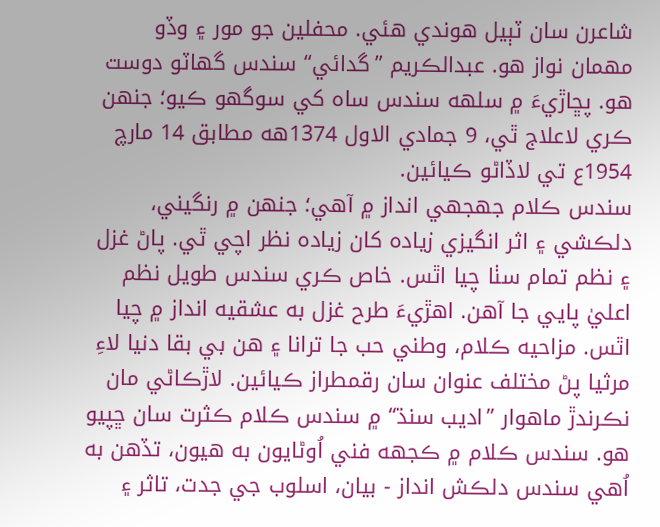شاعرن سان ٽٻيل هوندي هئي. محفلين جو مور ۽ وڏو مهمان نواز هو. عبدالڪريم ”گدائي“ سندس گهاٽو دوست هو. پڇاڙيءَ ۾ سلهه سندس ساه کي سوگهو ڪيو؛ جنهن ڪري لاعلاج ٿي، 9 جمادي الاول 1374هه مطابق 14 مارچ 1954ع تي لاڏاڻو ڪيائين.
سندس ڪلام جهجهي انداز ۾ آهي؛ جنهن ۾ رنگيني، دلڪشي ۽ اثر انگيزي زياده کان زياده نظر اچي ٿي. پاڻ غزل ۽ نظم تمام سٺا چيا اٿس. خاص ڪري سندس طويل نظم اعليٰ پايي جا آهن. اهڙيءَ طرح غزل به عشقيه انداز ۾ چيا اٿس. مزاحيه ڪلام، وطني حب جا ترانا ۽ هن بي بقا دنيا لاءِ مرثيا پڻ مختلف عنوان سان رقمطراز ڪيائين. لاڙڪاڻي مان نڪرندڙ ماهوار ”اديب سنڌ“ ۾ سندس ڪلام ڪثرت سان ڇپيو هو. سندس ڪلام ۾ ڪجهه فني اُوڻايون به هيون، تڏهن به اُهي سندس دلڪش انداز - بيان، اسلوب جي جدت، تاثر ۽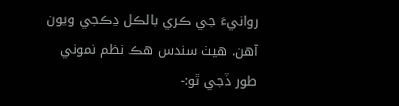روانيءَ جي ڪري بالڪل ڍڪجي ويون آهن. هيٺ سندس هڪ نظم نموني طور ڏجي ٿو:-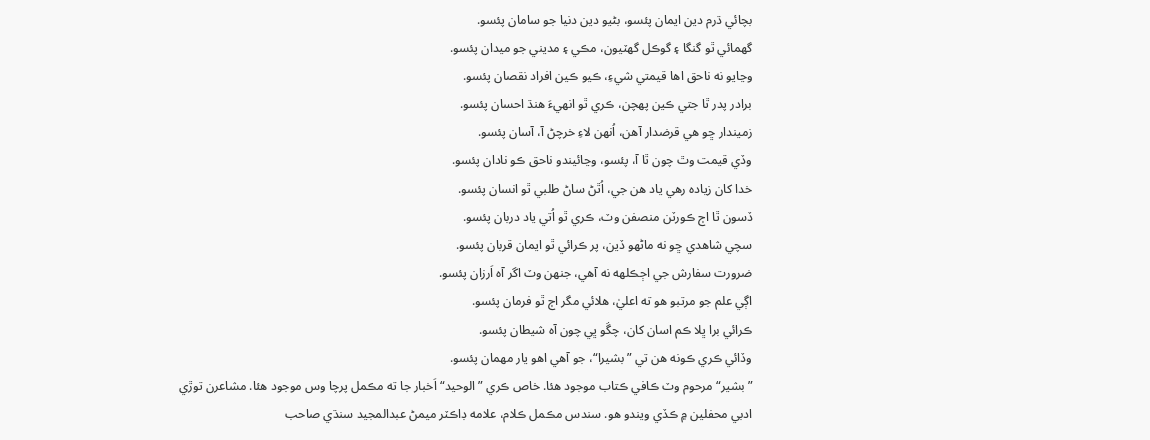بچائي ڌرم دين ايمان پئسو، بڻيو دين دنيا جو سامان پئسو.
گهمائي ٿو گنگا ۽ گوڪل گهٽيون، مڪي ۽ مديني جو ميدان پئسو.
وڃايو نه ناحق اها قيمتي شيءِ، ڪيو ڪين افراد نقصان پئسو.
برادر پدر ٿا جتي ڪين پهچن، ڪري ٿو انهيءَ هنڌ احسان پئسو.
زميندار ڇو هي قرضدار آهن، اُنهن لاءِ خرچڻ آ، آسان پئسو.
وڏي قيمت وٿ چون ٿا آ، پئسو، وڃائيندو ناحق ڪو نادان پئسو.
خدا کان زياده رهي ياد هن جي، اُٿڻ ساڻ طلبي ٿو انسان پئسو.
ڏسون ٿا اڄ ڪورٽن منصفن وٽ، ڪري ٿو اُتي ياد دربان پئسو.
سچي شاهدي ڇو نه ماڻهو ڏين، پر ڪرائي ٿو ايمان قربان پئسو.
ضرورت سفارش جي اڄڪلهه نه آهي، جنهن وٽ اگر آه اَرزان پئسو.
اڳي علم جو مرتبو هو ته اعليٰ، هلائي مگر اڄ ٿو فرمان پئسو.
ڪرائي برا ڀلا ڪم اسان کان، چڱو ڀي چون آه شيطان پئسو.
وڏائي ڪري ڪونه هن تي ”بشيرا“، جو آهي اهو يار مهمان پئسو.
”بشير“ مرحوم وٽ ڪافي ڪتاب موجود هئا. خاص ڪري ”الوحيد“ اَخبار جا ته مڪمل پرچا وس موجود هئا. مشاعرن توڙي ادبي محفلين ۾ ڪڏي ويندو هو. سندس مڪمل ڪلام، علامه ڊاڪٽر ميمڻ عبدالمجيد سنڌي صاحب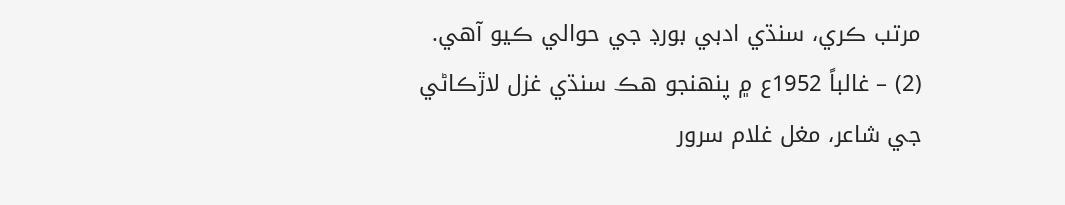مرتب ڪري، سنڌي ادبي بورڊ جي حوالي ڪيو آهي.
(2) – غالباً 1952ع ۾ پنهنجو هڪ سنڌي غزل لاڙڪاڻي جي شاعر، مغل غلام سرور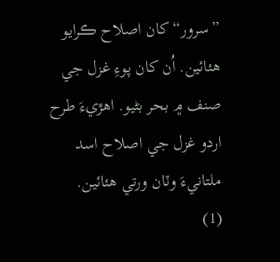”سرور“ کان اصلاح ڪرايو هئائين. اُن کان پوءِ غزل جي صنف ۾ بحر بڻيو. اهڙيءَ طرح اردو غزل جي اصلاح اسد ملتانيءَ وٽان ورتي هئائين.
(1)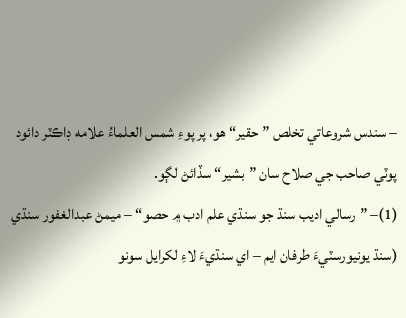– سندس شروعاتي تخلص ”حقير“ هو، پر پوءِ شمس العلماءُ علامه ڊاڪٽر دائود پوٽي صاحب جي صلاح سان ”بشير“ سڏائڻ لڳو.
(1)– ”رسالي اديب سنڌ جو سنڌي علم ادب ۾ حصو“ – ميمڻ عبدالغفور سنڌي (سنڌ يونيورسٽيءَ طرفان ايم – اي سنڌيءَ لاءِ لکرايل سونو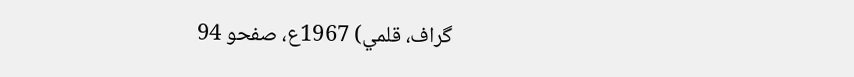گراف، قلمي) 1967ع، صفحو 94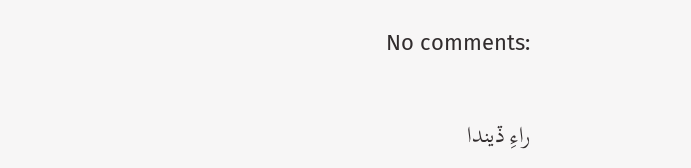No comments:

راءِ ڏيندا